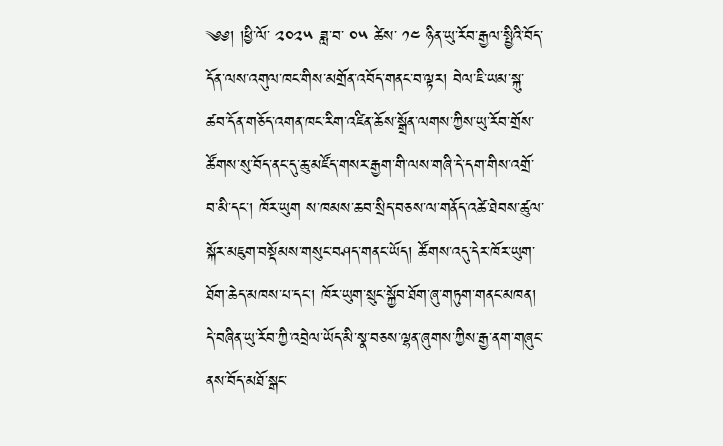༄༅། །ཕྱི་ལོ་ ༢༠༢༥ ཟླ་བ་ ༠༥ ཚེས་ ༡༤ ཉིན་ཡུ་རོབ་རྒྱལ་སྤྱིའི་བོད་དོན་ལས་འགུལ་ཁང་གིས་མགྲོན་འབོད་གནང་བ་ལྟར། བེལ་ཇི་ཡམ་སྐུ་ཚབ་དོན་གཅོད་འགན་ཁང་རིག་འཛིན་ཆོས་སྒྲོན་ལགས་ཀྱིས་ཡུ་རོབ་གྲོས་ཚོགས་སུ་བོད་ནང་དུ་ཆུ་མཛོད་གསར་རྒྱག་གི་ལས་གཞི་དེ་དག་གིས་འགྲོ་བ་མི་དང་། ཁོར་ཡུག ས་ཁམས་ཆབ་སྲིད་བཅས་ལ་གནོད་འཚེ་ཐེབས་ཚུལ་སྐོར་མཇུག་བསྡོམས་གསུང་བཤད་གནང་ཡོད། ཚོགས་འདུ་དེར་ཁོར་ཡུག་ཐོག་ཆེད་མཁས་པ་དང་། ཁོར་ཡུག་སྲུང་སྐྱོབ་ཐོག་ཞུ་གཏུག་གནང་མཁན། དེ་བཞིན་ཡུ་རོབ་ཀྱི་འབྲེལ་ཡོད་མི་སྣ་བཅས་ལྷན་ཞུགས་ཀྱིས་རྒྱ་ནག་གཞུང་ནས་བོད་མཐོ་སྒང་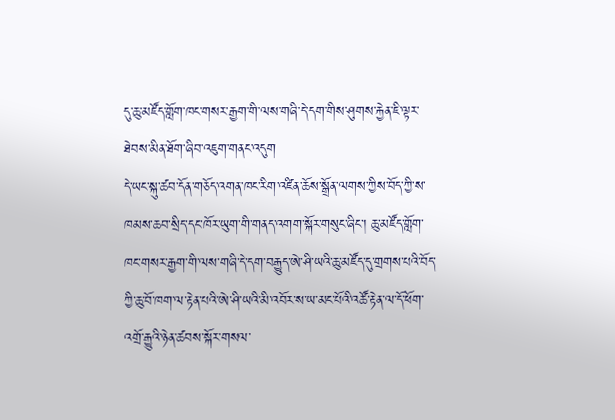དུ་ཆུ་མཛོད་གློག་ཁང་གསར་རྒྱག་གི་ལས་གཞི་དེ་དག་གིས་ཤུགས་རྐྱེན་ཇི་ལྟར་ཐེབས་མིན་ཐོག་ཞིབ་འཇུག་གནང་འདུག
དེ་ཡང་སྐུ་ཚབ་དོན་གཅོད་འགན་ཁང་རིག་འཛིན་ཆོས་སྒྲོན་ལགས་ཀྱིས་བོད་ཀྱི་ས་ཁམས་ཆབ་སྲིད་དང་ཁོར་ཡུག་གི་གནད་འགག་སྐོར་གསུང་ཞིང་། ཆུ་མཛོད་གློག་ཁང་གསར་རྒྱག་གི་ལས་གཞི་དེ་དག་བརྒྱུད་ཨེ་ཤི་ཡའི་ཆུ་མཛོད་དུ་གྲགས་པའི་བོད་ཀྱི་ཆུ་བོ་ཁག་ལ་རྟེན་པའི་ཨེ་ཤི་ཡའི་མི་འབོར་ས་ཡ་མང་པོའི་འཚོ་རྟེན་ལ་དོ་ཕོག་འགྲོ་རྒྱུའི་ཉེན་ཚབས་སྐོར་གསལ་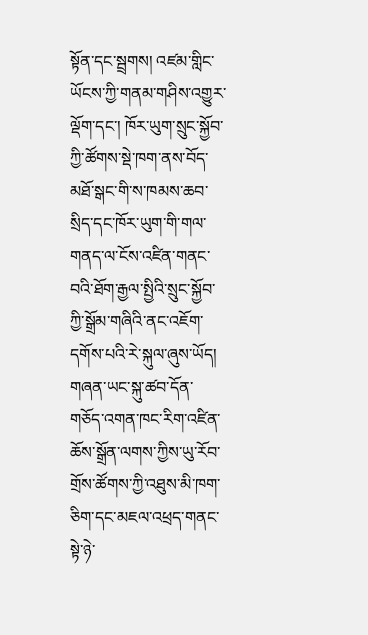སྟོན་དང་སྦྲགས། འཛམ་གླིང་ཡོངས་ཀྱི་གནམ་གཤིས་འགྱུར་ལྡོག་དང་། ཁོར་ཡུག་སྲུང་སྐྱོབ་ཀྱི་ཚོགས་སྡེ་ཁག་ནས་བོད་མཐོ་སྒང་གི་ས་ཁམས་ཆབ་སྲིད་དང་ཁོར་ཡུག་གི་གལ་གནད་ལ་ངོས་འཛིན་གནང་བའི་ཐོག་རྒྱལ་སྤྱིའི་སྲུང་སྐྱོབ་ཀྱི་སྒྲོམ་གཞིའི་ནང་འཇོག་དགོས་པའི་རེ་སྐུལ་ཞུས་ཡོད།
གཞན་ཡང་སྐུ་ཚབ་དོན་གཅོད་འགན་ཁང་རིག་འཛིན་ཆོས་སྒྲོན་ལགས་ཀྱིས་ཡུ་རོབ་གྲོས་ཚོགས་ཀྱི་འཐུས་མི་ཁག་ཅིག་དང་མཇལ་འཕྲད་གནང་སྟེ་ཉེ་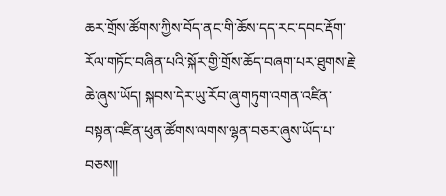ཆར་གྲོས་ཚོགས་ཀྱིས་བོད་ནང་གི་ཆོས་དད་རང་དབང་རྡོག་རོལ་གཏོང་བཞིན་པའི་སྐོར་གྱི་གྲོས་ཆོད་བཞག་པར་ཐུགས་རྗེ་ཆེ་ཞུས་ཡོད། སྐབས་དེར་ཡུ་རོབ་ཞུ་གཏུག་འགན་འཛིན་བསྟན་འཛིན་ཕུན་ཚོགས་ལགས་ལྷན་བཅར་ཞུས་ཡོད་པ་བཅས།།